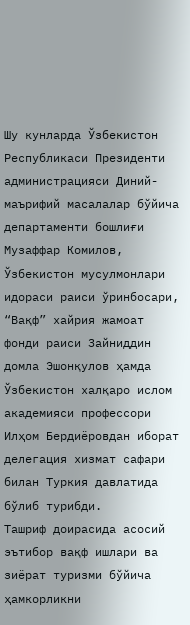Шу кунларда Ўзбекистон Республикаси Президенти администрацияси Диний-маърифий масалалар бўйича департаменти бошлиғи Музаффар Комилов, Ўзбекистон мусулмонлари идораси раиси ўринбосари, “Вақф” хайрия жамоат фонди раиси Зайниддин домла Эшонқулов ҳамда Ўзбекистон халқаро ислом академияси профессори Илҳом Бердиёровдан иборат делегация хизмат сафари билан Туркия давлатида бўлиб турибди.
Ташриф доирасида асосий эътибор вақф ишлари ва зиёрат туризми бўйича ҳамкорликни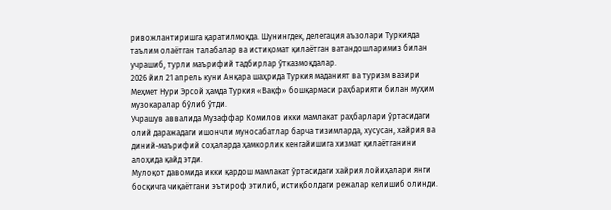ривожлантиришга қаратилмоқда. Шунингдек, делегация аъзолари Туркияда таълим олаётган талабалар ва истиқомат қилаётган ватандошларимиз билан учрашиб, турли маърифий тадбирлар ўтказмоқдалар.
2026 йил 21 апрель куни Анқара шаҳрида Туркия маданият ва туризм вазири Меҳмет Нури Эрсой ҳамда Туркия «Вақф» бошқармаси раҳбарияти билан муҳим музокаралар бўлиб ўтди.
Учрашув аввалида Музаффар Комилов икки мамлакат раҳбарлари ўртасидаги олий даражадаги ишончли муносабатлар барча тизимларда, хусусан, хайрия ва диний-маърифий соҳаларда ҳамкорлик кенгайишига хизмат қилаётганини алоҳида қайд этди.
Мулоқот давомида икки қардош мамлакат ўртасидаги хайрия лойиҳалари янги босқичга чиқаётгани эътироф этилиб, истиқболдаги режалар келишиб олинди.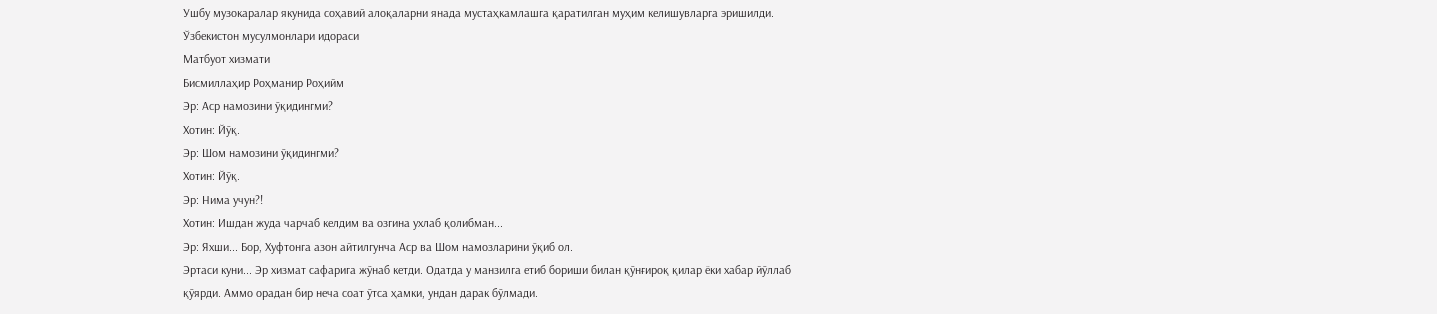Ушбу музокаралар якунида соҳавий алоқаларни янада мустаҳкамлашга қаратилган муҳим келишувларга эришилди.
Ўзбекистон мусулмонлари идораси
Матбуот хизмати
Бисмиллаҳир Роҳманир Роҳийм
Эр: Аср намозини ўқидингми?
Хотин: Йўқ.
Эр: Шом намозини ўқидингми?
Хотин: Йўқ.
Эр: Нима учун?!
Хотин: Ишдан жуда чарчаб келдим ва озгина ухлаб қолибман...
Эр: Яхши... Бор, Хуфтонга азон айтилгунча Аср ва Шом намозларини ўқиб ол.
Эртаси куни... Эр хизмат сафарига жўнаб кетди. Одатда у манзилга етиб бориши билан қўнғироқ қилар ёки хабар йўллаб қўярди. Аммо орадан бир неча соат ўтса ҳамки, ундан дарак бўлмади.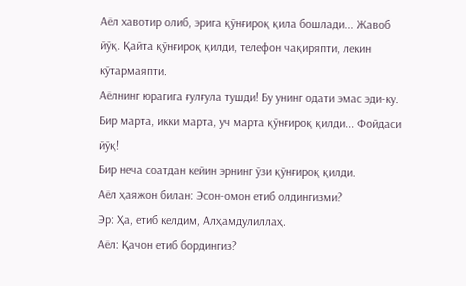Аёл хавотир олиб, эрига қўнғироқ қила бошлади... Жавоб йўқ. Қайта қўнғироқ қилди, телефон чақиряпти, лекин кўтармаяпти.
Аёлнинг юрагига ғулғула тушди! Бу унинг одати эмас эди-ку. Бир марта, икки марта, уч марта қўнғироқ қилди... Фойдаси йўқ!
Бир неча соатдан кейин эрнинг ўзи қўнғироқ қилди.
Аёл ҳаяжон билан: Эсон-омон етиб олдингизми?
Эр: Ҳа, етиб келдим, Алҳамдулиллаҳ.
Аёл: Қачон етиб бордингиз?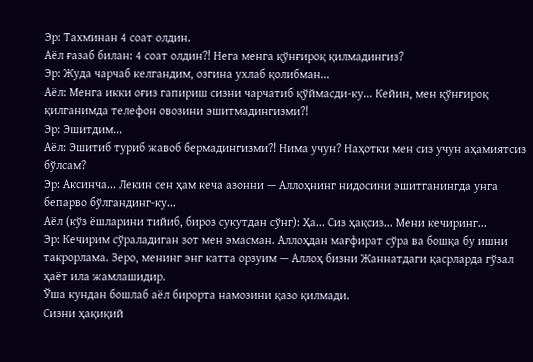Эр: Тахминан 4 соат олдин.
Аёл ғазаб билан: 4 соат олдин?! Нега менга қўнғироқ қилмадингиз?
Эр: Жуда чарчаб келгандим, озгина ухлаб қолибман...
Аёл: Менга икки оғиз гапириш сизни чарчатиб қўймасди-ку... Кейин, мен қўнғироқ қилганимда телефон овозини эшитмадингизми?!
Эр: Эшитдим...
Аёл: Эшитиб туриб жавоб бермадингизми?! Нима учун? Наҳотки мен сиз учун аҳамиятсиз бўлсам?
Эр: Аксинча... Лекин сен ҳам кеча азонни — Аллоҳнинг нидосини эшитганингда унга бепарво бўлгандинг-ку...
Аёл (кўз ёшларини тийиб, бироз сукутдан сўнг): Ҳа... Сиз ҳақсиз... Мени кечиринг...
Эр: Кечирим сўраладиган зот мен эмасман. Аллоҳдан мағфират сўра ва бошқа бу ишни такрорлама. Зеро, менинг энг катта орзуим — Аллоҳ бизни Жаннатдаги қасрларда гўзал ҳаёт ила жамлашидир.
Ўша кундан бошлаб аёл бирорта намозини қазо қилмади.
Сизни ҳақиқий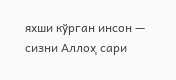яхши кўрган инсон — сизни Аллоҳ сари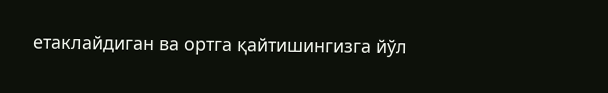етаклайдиган ва ортга қайтишингизга йўл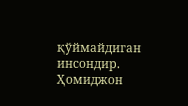қўймайдиган инсондир.
Ҳомиджон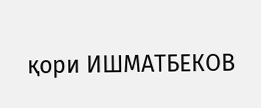қори ИШМАТБЕКОВ